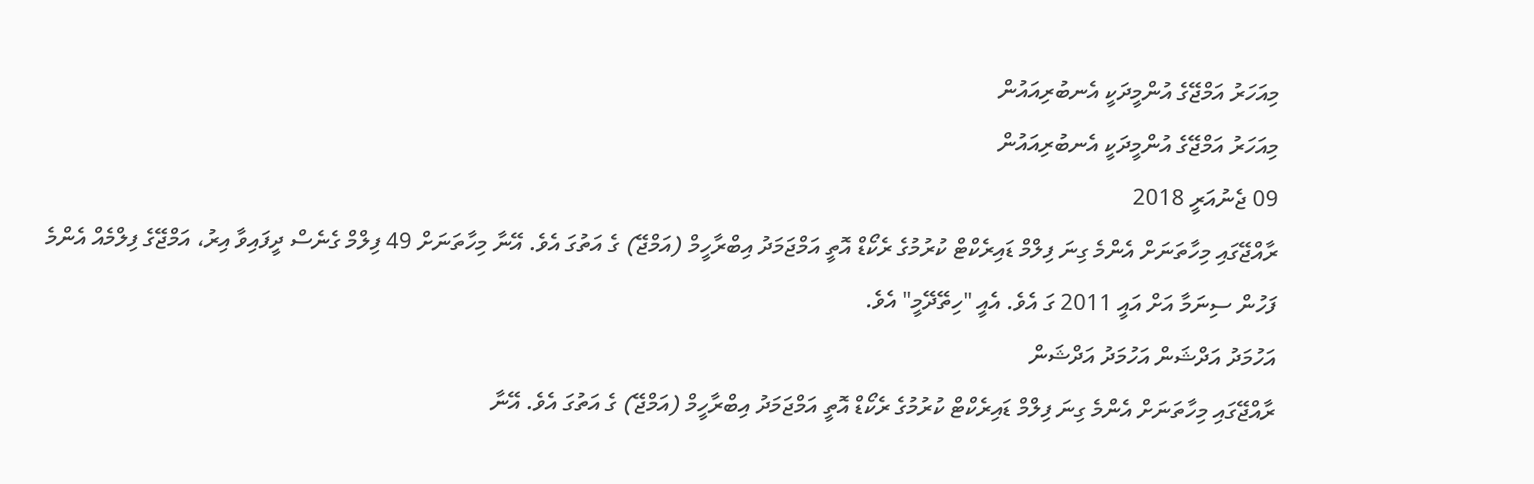މިއަހަރު އަމްޖޭގެ އުންމީދަކީ އެނބުރިއައުން
މިއަހަރު އަމްޖޭގެ އުންމީދަކީ އެނބުރިއައުން
09 ޖެނުއަރީ 2018
ރާއްޖޭގައި މިހާތަނަށް އެންމެ ގިނަ ފިލްމް ޑައިރެކްޓް ކުރުމުގެ ރެކޯޑް އޮތީ އަމްޖަމަދު އިބްރާހީމް (އަމްޖޭ) ގެ އަތުގަ އެވެ. އޭނާ މިހާތަނަށް 49 ފިލްމް ގެނެސް ދީފައިވާ އިރު، އަމްޖޭގެ ފިލްމެއް އެންމެ ފަހުން ސިނަމާ އަށް އައީ 2011 ގަ އެވެ. އެއީ "ހިތޭދޭމީ" އެވެ.
އަހުމަދު އަދްޝަން އަހުމަދު އަދްޝަން
ރާއްޖޭގައި މިހާތަނަށް އެންމެ ގިނަ ފިލްމް ޑައިރެކްޓް ކުރުމުގެ ރެކޯޑް އޮތީ އަމްޖަމަދު އިބްރާހީމް (އަމްޖޭ) ގެ އަތުގަ އެވެ. އޭނާ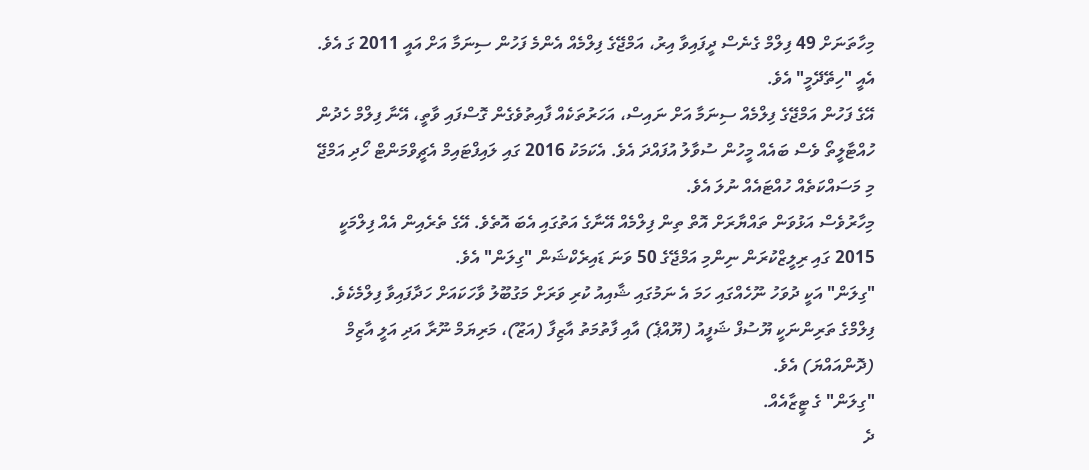މިހާތަނަށް 49 ފިލްމް ގެނެސް ދީފައިވާ އިރު، އަމްޖޭގެ ފިލްމެއް އެންމެ ފަހުން ސިނަމާ އަށް އައީ 2011 ގަ އެވެ. އެއީ "ހިތޭދޭމީ" އެވެ.
އޭގެ ފަހުން އަމްޖޭގެ ފިލްމެއް ސިނަމާ އަށް ނައިސް، އަހަރުތަކެއް ފާއިތުވެގެން ގޮސްފައި ވާތީ، އޭނާ ފިލްމް ހެދުން ހުއްޓާލީތޯ ވެސް ބައެއް މީހުން ސުވާލު އުފައްދަ އެވެ. އެކަމަކު 2016 ގައި ލައިފްޓައިމް އެޗީވްމަންޓް ހޯދި އަމްޖޭ މި މަސައްކަތެއް ހުއްޓައެއް ނުލަ އެވެ.
މިހާރުވެސް އަޅުވަން ތައްޔާރަށް އޮތް ތިން ފިލްމެއް އޭނާގެ އަތުގައި އެބަ އޮތެވެ. އޭގެ ތެރެއިން އެއް ފިލްމަކީ 2015 ގައި ރިލީޒްކުރަން ނިންމި އަމްޖޭގެ 50 ވަނަ ޑައިރެކްޝަން "ގިލަން" އެވެ.
"ގިލަން" އަކީ ދުވަހު ނޫހެއްގައި ހަމަ އެ ނަމުގައި ޝާއިއު ކުރި ވަރަށް މަގުބޫލު ވާހަކައަށް ހަދާފައިވާ ފިލްމެކެވެ. ފިލްމްގެ ތަރިންނަކީ ޔޫސުފް ޝަފީއު (ޔޫއްޕެ) އާއި ފާތުމަތު އާޒިފާ (އަޒޫ)، މަރިޔަމް ނޫރާ އަދި އަލީ އާޒިމް (ދޮންއައްޔަ) އެވެ.
"ގިލަން" ގެ ޓީޒާއެއް.
ދެ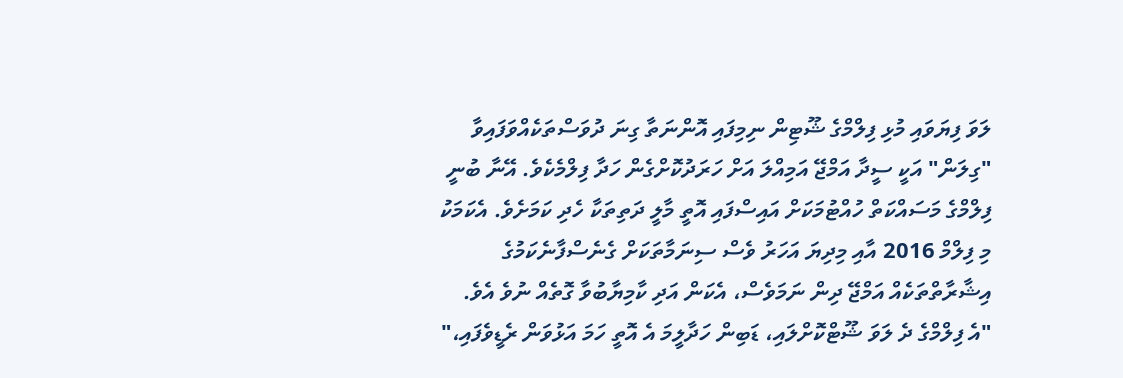ލަވަ ފިޔަވައި މުޅި ފިލްމްގެ ޝޫޓިން ނިމިފައި އޮންނަތާ ގިނަ ދުވަސްތަކެއްވަފައިވާ "ގިލަން" އަކީ ސީދާ އަމްޖޭ އަމިއްލަ އަށް ހަރަދުކޮށްގެން ހަދާ ފިލްމެކެވެ. އޭނާ ބުނީ ފިލްމްގެ މަސައްކަތް ހުއްޓުމަކަށް އައިސްފައި އޮތީ މާލީ ދަތިތަކާ ހެދި ކަމަށެވެ. އެކަމަކު މި ފިލްމް 2016 އާއި މިދިޔަ އަހަރު ވެސް ސިނަމާތަކަށް ގެނެސްފާނެކަމުގެ އިޝާރާތްތަކެއް އަމްޖޭ ދިން ނަމަވެސް، އެކަން އަދި ކާމިޔާބުވާ ގޮތެއް ނުވެ އެވެ.
"އެ ފިލްމްގެ ދެ ލަވަ ޝޫޓްކޮށްލައި، ޑަބިން ހަދާލީމަ އެ އޮތީ ހަމަ އަޅުވަން ރެޑީވެފައި،"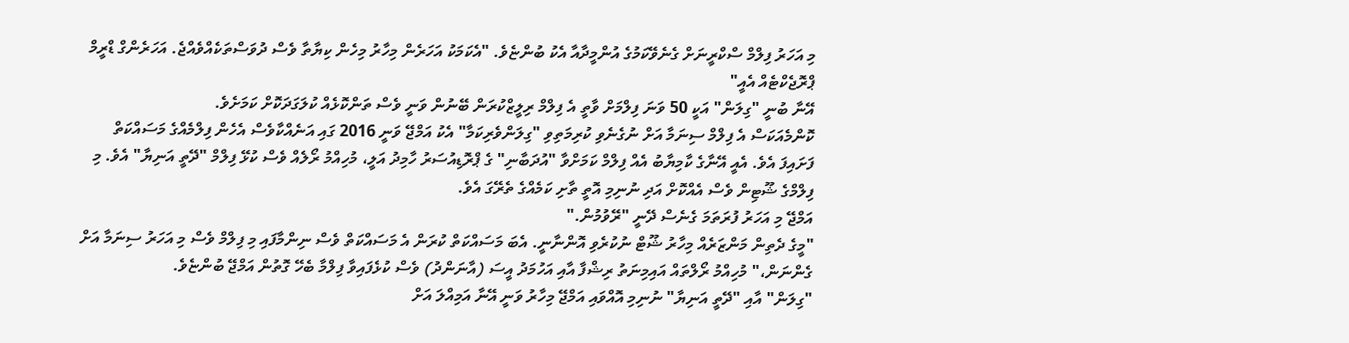މި އަހަރު ފިލްމް ސްކްރީނަށް ގެނެވޭކަމުގެ އުންމީދާއާ އެކު ބުންޏެވެ. "އެކަމަކު އަހަރެން މިހާރު މިހެން ކިޔާތާ ވެސް ދުވަސްތަކެއްވެއްޖެ. އަހަރެންގް ޑްރީމް ޕްރޮޖެކްޓެއް އެއީ"
އޭނާ ބުނީ "ގިލަން" އަކީ 50 ވަނަ ފިލްމަށް ވާތީ އެ ފިލްމް ރިލީޒްކުރަން ބޭނުން ވަނީ ވެސް ތަންކޮޅެއް ކުލަގަދަކޮށް ކަމަށެވެ.
ކޮންމެއަކަސް އެ ފިލްމް ސިނަމާ އަށް ނުގެނެވި ކުރިމަތިވި "ގިލަންވެރިކަމާ" އެކު އަމްޖޭ ވަނީ 2016 ގައި އަނެއްކާވެސް އެހެން ފިލްމެއްގެ މަސައްކަތް ފަށައިފަ އެވެ. އެއީ އޭނާގެ ކާމިޔާބު އެއް ފިލްމް ކަމަށްވާ "އުދަބާނި" ގެ ޕްރޮޑިއުސަރު ހާމިދު އަލީ، މުހިއްމު ރޯލެއް ވެސް ކުޅޭ ފިލްމް "ދޭތީ އަނިޔާ" އެވެ. މި ފިލްމްގެ ޝޫޓިން ވެސް އެއްކޮށް އަދި ނުނިމި އޮތީ ތާށި ކަމެއްގެ ތެރޭގަ އެވެ.
އަމްޖޭ މި އަހަރު ފުރަތަމަ ގެނެސް ދޭނީ "ރޭވުމުން."
"މީގެ ދެތިން މަންޒަރެއް މިހާރު ޝޫޓް ނުކުރެވި އޮންނާނީ. އެބަ މަސައްކަތް ކުރަން އެ މަސައްކަތް ވެސް ނިންމާފައި މި ފިލްމް ވެސް މި އަހަރު ސިނަމާ އަށް ގެންނަން،" މުހިއްމު ރޯލްތައް އައިމިނަތު ރިޝްފާ އާއި އަހުމަދު އީސަ (އާނަންދު) ވެސް ކުޅެފައިވާ ފިލްމާ ބެހޭ ގޮތުން އަމްޖޭ ބުންޏެވެ.
"ގިލަން" އާއި "ދޭތީ އަނިޔާ" ނުނިމި އޮއްވައި އަމްޖޭ މިހާރު ވަނީ އޭނާ އަމިއްލަ އަށް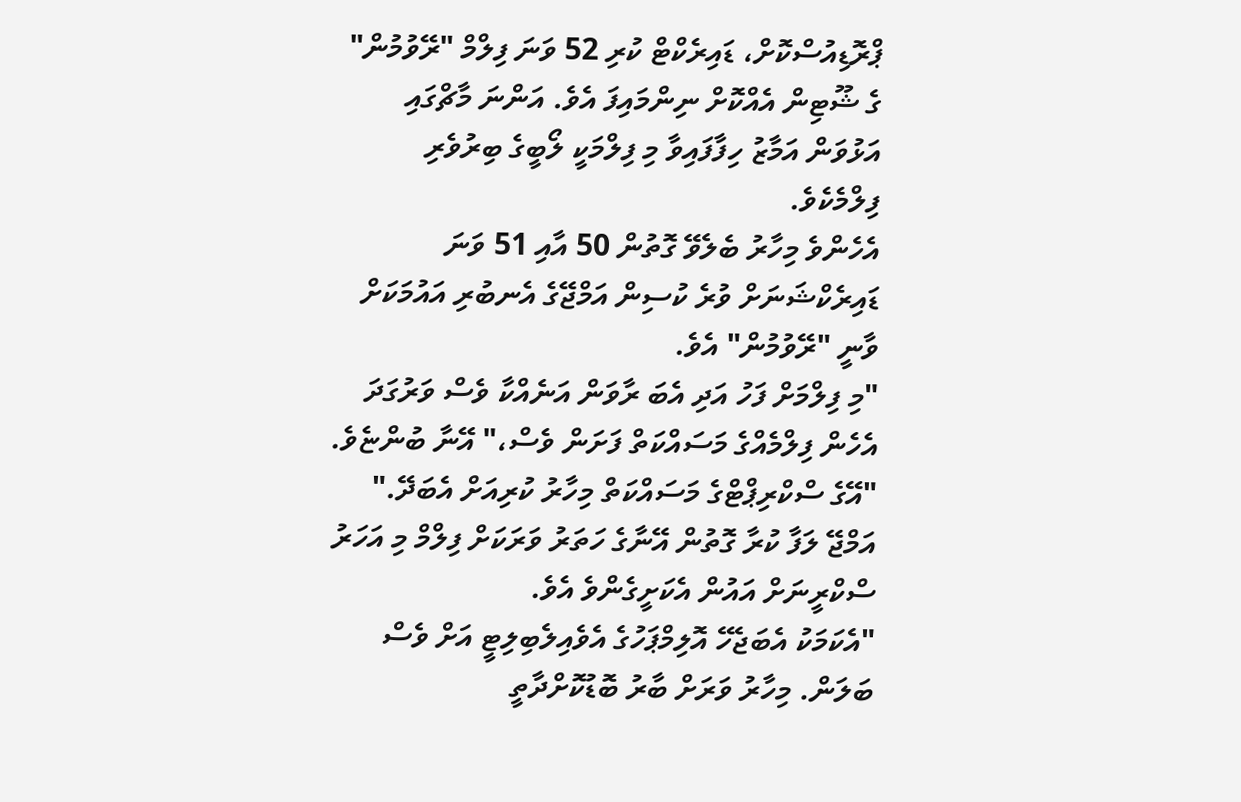ޕްރޮޑިއުސްކޮށް، ޑައިރެކްޓް ކުރި 52 ވަނަ ފިލްމް "ރޭވުމުން" ގެ ޝޫޓިން އެއްކޮށް ނިންމައިފަ އެވެ. އަންނަ މާޗްގައި އަޅުވަން އަމާޒު ހިފާފައިވާ މި ފިލްމަކީ ލޯބީގެ ބިރުވެރި ފިލްމެކެވެ.
އެހެންވެ މިހާރު ބެލެވޭ ގޮތުން 50 އާއި 51 ވަނަ ޑައިރެކްޝަނަށް ވުރެ ކުސިން އަމްޖޭގެ އެނބުރި އައުމަކަށް ވާނީ "ރޭވުމުން" އެވެ.
"މި ފިލްމަށް ފަހު އަދި އެބަ ރާވަން އަނެއްކާ ވެސް ވަރުގަދަ އެހެން ފިލްމެއްގެ މަސައްކަތް ފަށަން ވެސް،" އޭނާ ބުންޏެވެ. "އޭގެ ސްކްރިޕްޓްގެ މަސައްކަތް މިހާރު ކުރިއަށް އެބަދޭ."
އަމްޖޭ ލަފާ ކުރާ ގޮތުން އޭނާގެ ހަތަރު ވަރަކަށް ފިލްމް މި އަހަރު ސްކްރީނަށް އައުން އެކަށީގެންވެ އެވެ.
"އެކަމަކު އެބަޖެހޭ އޮލިމްޕަހުގެ އެވެއިލެބިލިޓީ އަށް ވެސް ބަލަން. މިހާރު ވަރަށް ބާރު ބޮޑުކޮށްދާތީ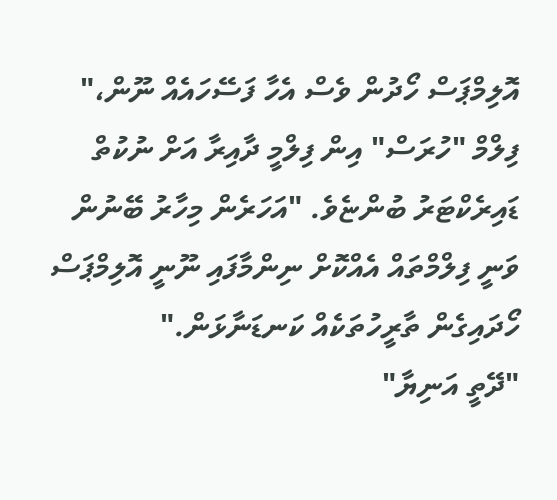އޮލިމްޕަސް ހޯދުން ވެސް އެހާ ފަސޭހައެއް ނޫން،" ފިލްމް "ހުރަސް" އިން ފިލްމީ ދާއިރާ އަށް ނުކުތް ޑައިރެކްޓަރު ބުންޏެވެ. "އަހަރެން މިހާރު ބޭނުން ވަނީ ފިލްމްތައް އެއްކޮށް ނިންމާފައި ނޫނީ އޮލިމްޕަސް ހޯދައިގެން ތާރީހުތަކެއް ކަނޑަނާޅަން."
"ދޭތީ އަނިޔާ"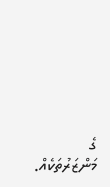ގެ މަންޒަރުތަކެއް.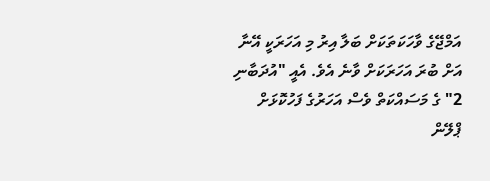އަމްޖޭގެ ވާހަކަތަކަށް ބަލާ އިރު މި އަހަރަކީ އޭނާ އަށް ބުރަ އަހަރަކަށް ވާނެ އެވެ. އެއީ "އުދަބާނި 2" ގެ މަސައްކަތް ވެސް އަހަރުގެ ފަހުކޮޅަށް ޕްލޭން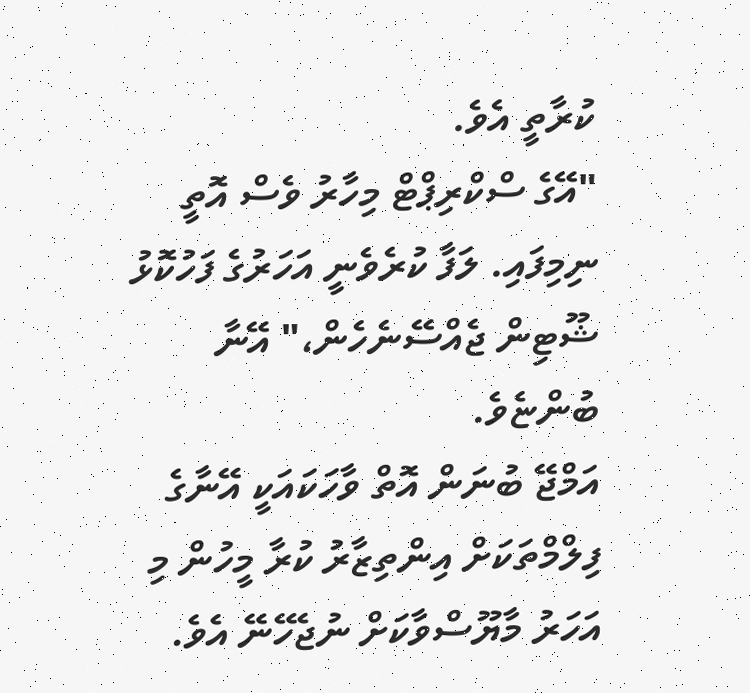ކުރާތީ އެވެ.
"އޭގެ ސްކްރިޕްޓް މިހާރު ވެސް އޮތީ ނިމިފައި. ލަފާ ކުރެވެނީ އަހަރުގެ ފަހުކޮޅު ޝޫޓިން ޖެއްސޭނެހެން،" އޭނާ ބުންޏެވެ.
އަމްޖޭ ބުނަން އޮތް ވާހަކައަކީ އޭނާގެ ފިލްމްތަކަށް އިންތިޒާރު ކުރާ މީހުން މި އަހަރު މާޔޫސްވާކަށް ނުޖެހޭނޭ އެވެ.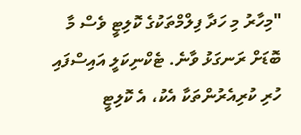"މިހާރު މި ހަދާ ފިލްމްތަކުގެ ކޮލިޓީ ވެސް މާ ބޮޑަށް ރަނގަޅު ވާނެ. ޓެކްނިކަލީ އައިސްފައި ހުރި ކުރިއެރުންތަކާ އެކު، އެ ކޮލިޓީ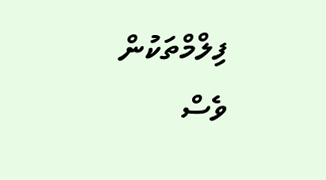ފިލްމްތަކުން ވެސް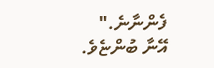ފެންނާނެ." އޭނާ ބުންޏެވެ.